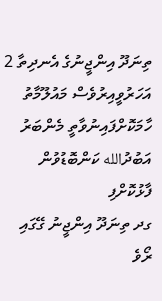ތިނަދޫ އިންޖީނުގެ އެނދިތާ 2 އަހަރުވީއިރުވެސް މައުލޫމާތު ހާމަކޮށްފައިނުވާތީ މެންބަރު އަބުދުالله ކަންބޮޑުވުން ފާޅުކޮށްފި
ގދ ތިނަދޫ އިންޖީނު ގޭގައި ރޯވެ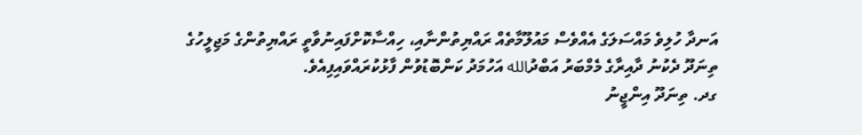އަނދާ ހުލިވެ މައްސަލަގެ އެއްވެސް މައުލޫމާތެއް ރައްޔިތުންނާއި، ހިއްސާކޮށްފައިނުވާތީ ރައްޔިތުންގެ މަޖިލީހުގެ ތިނަދޫ ދެކުނު ދާއިރާގެ މެމްބަރު އަބްދުالله އަހުމަދު ކަންބޮޑުވުން ފާޅުކުރައްވައިފިއެވެ.
ގދ. ތިނަދޫ އިންޖީނު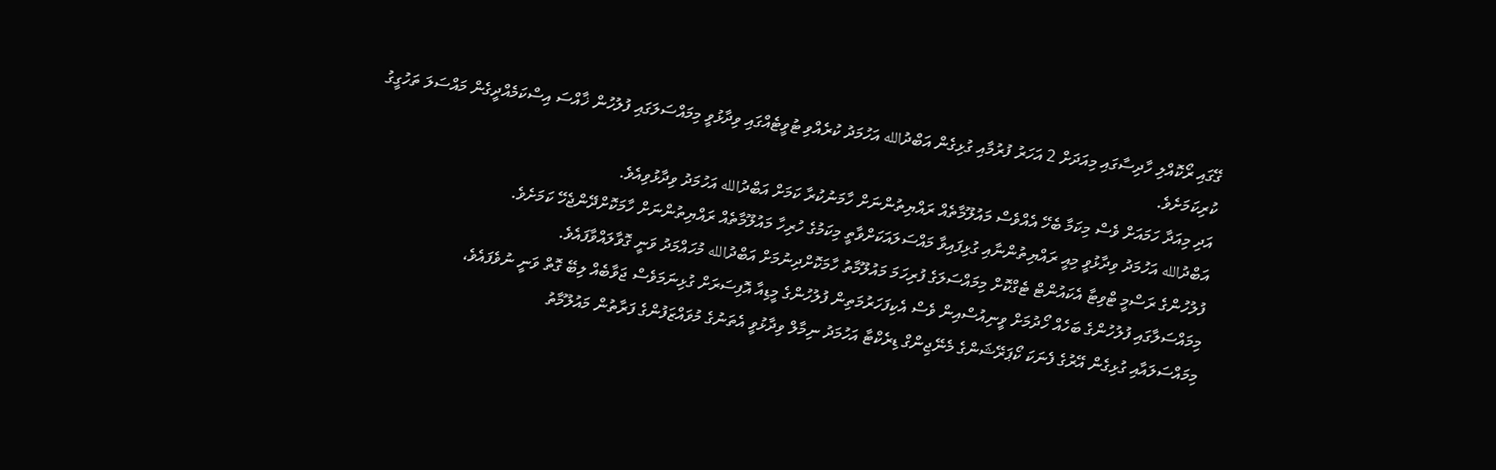ގޭގައި ރޯކޮއްލި ހާދިސާގައި މިއަދަށް 2 އަހަރު ފުރުމާއި ގުޅިގެން އަބްދުالله އަހުމަދު ކުރެއްވި ޓުވީޓެއްގައި ވިދާޅުވީ މިމައްސަލަގައި ފުލުހުން ޚާއްސަ އިސްކަމެއްދީގެން މައްސަލަ ތަހުގީގު ކުރިކަމަށެވެ.
އަދި މިއަދާ ހަމައަށް ވެސް މިކަމާ ބެހޭ އެއްވެސް މައުލޫމާތެއް ރައްޔިތުންނަށް ހާމަނުކުރާ ކަމަށް އަބްދުالله އަހުމަދު ވިދާޅުވިއެވެ.
އަބްދުالله އަހުމަދު ވިދާޅުވީ މިއީ ރައްޔިތުންނާއި ގުޅިފައިވާ މައްސަލައަކަށްވާތީ މިކަމުގެ ހުރިހާ މައުލޫމާތެއް ރައްޔިތުންނަށް ހާމަކޮށްދޭންޖެހޭ ކަމަށެވެ.
ފުލުހުންގެ ރަސްމީ ޓްވިޓާ އެކައުންޓް ޓެގްކޮށް މިމައްސަލަގެ ފުރިހަމަ މައުލޫމާތު ހާމަކޮށްދިނުމަށް އަބްދުالله މުހައްމަދު ވަނީ ގޮވާލައްވާފައެވެ.
މިމައްސަލާގައި ފުލުހުންގެ ބަހެއް ހޯދުމަށް ވީނިއުސްއިން ވެސް އެކިފަހަރުމަތިން ފުލުހުންގެ މީޑިއާ އޮފިސަރަށް ގުޅިނަމަވެސް ޖަވާބެއް ލިބޭ ގޮތް ވަނީ ނުވެފައެވެ،
މިމައްސަލައާއި ގުޅިގެން އޭރުގެ ފެނަކަ ކޯޕަރޭޝަންގެ މެނޭޖިންގް ޑިރެކްޓާ އަހުމަދު ނިމާލް ވިދާޅުވީ އެތަނުގެ މުވައްޒަފުންގެ ފަރާތުން މައުލޫމާތު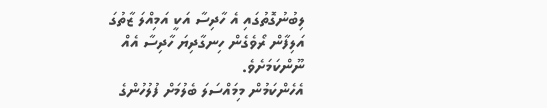ލިބުނުގޮތުގައި އެ ހާދިސާ އަކީ އަމިއްލަ ޒާތުގަ އަލިފާން ރޯވެގެން ހިނގާދިޔަ ހާދިސާ އެއް ނޫންކަމަށެވެ.
އެހެންކަމުން މިމައްސަލަ ބެލުމަށް ފުލުހުންގެ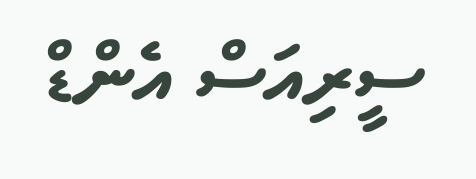ސީރިއަސް އެންޑް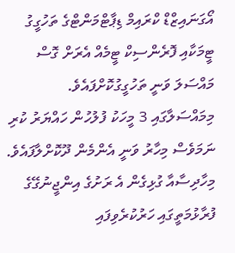އޯގަނައިޒްޑް ކްރައިމް ޑިޕާޓްމަންޓްގެ ތަހުގީގު ޓީމަކާއި ފޮރެންސިކް ޓީމެއް އެރަށް ގޮސް މައްސަލަ ވަނީ ތަހުގީގުކޮށްފައެވެ.
މިމައްސަލާގައި 3 މީހަކު ފުލުހުން ހައްޔަރު ކުރި ނަމަވެސް މިހާރު ވަނީ އެންމެން ދޫކޮށްލާފައެވެ.
މިހާދިސާއާ ގުޅިގެން އެ ރަށުގެ އިންޖީނުގޭގެ ފުރާޅުމަތީގައި ހަރުކުރެވިފައި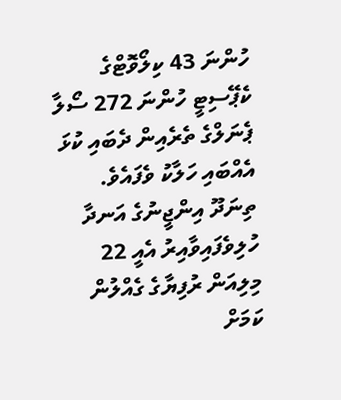ހުންނަ 43 ކިލޯވޮޓްގެ ކެޕޭސިޓީ ހުންނަ 272 ސޯލާ ޕެނަލްގެ ތެރެއިން ދެބައި ކުޅަ އެއްބައި ހަލާކު ވެފައެވެ.
ތިނަދޫ އިންޖީނުގެ އަނދާ ހުލިވެފައިވާއިރު އެއީ 22 މިލިއަން ރުފިޔާގެ ގެއްލުން ކަމަށް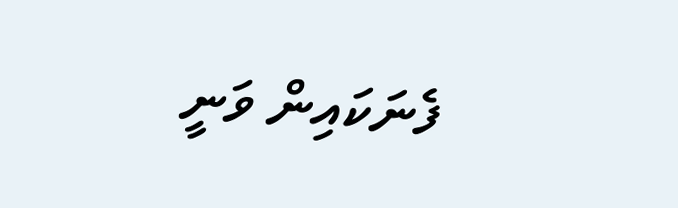ފެނަކައިން ވަނީ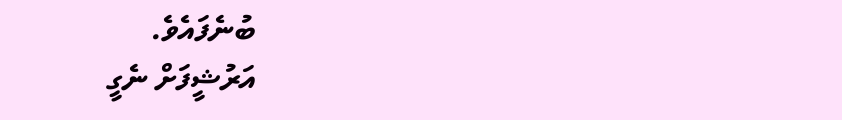ބުނެފައެވެ.
އަރުޝީފަށް ނެގީ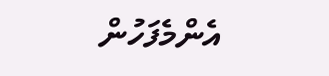އެންމެފަހުން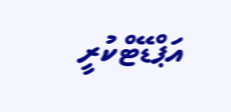އަޕްޑޭޓްކުރީ